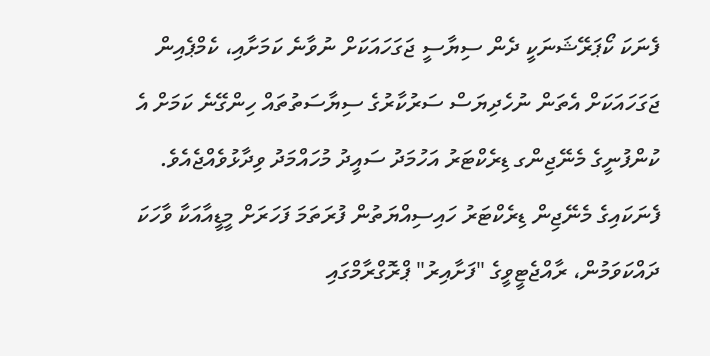ފެނަކަ ކޯޕަރޭޝަނަކީ ދެން ސިޔާސީ ޖަގަހައަކަށް ނުވާނެ ކަމަށާއި، ކެމްޕެއިން ޖަގަހައަކަށް އެތަން ނުހެދިޔަސް ސަރުކާރުގެ ސިޔާސަތުތައް ހިންގޭނެ ކަމަށް އެ ކުންފުނީގެ މެނޭޖިންގ ޑިރެކްޓަރު އަހުމަދު ސައީދު މުހައްމަދު ވިދާޅުވެއްޖެއެވެ.
ފެނަކައިގެ މެނޭޖިން ޑިރެކްޓަރު ހައިސިއްޔަތުން ފުރަތަމަ ފަހަރަށް މީޑީއާއަކާ ވާހަކަ ދައްކަވަމުން، ރާއްޖެޓީވީގެ "ފަށާއިރު" ޕްރޮގްރާމްގައި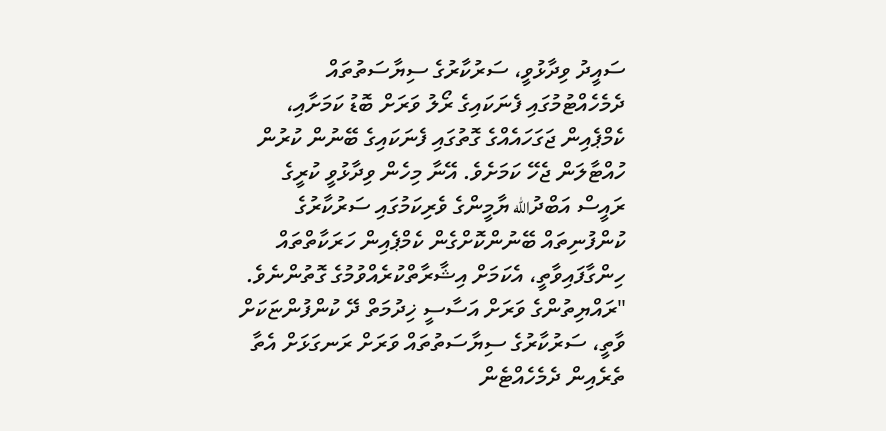ސައީދު ވިދާޅުވީ، ސަރުކާރުގެ ސިޔާސަތުތައް ދެމެހެއްޓުމުގައި ފެނަކައިގެ ރޯލު ވަރަށް ބޮޑު ކަމަށާއި، ކެމްޕެއިން ޖަގަހައެއްގެ ގޮތުގައި ފެނަކައިގެ ބޭނުން ކުރުން ހުއްޓާލަން ޖެހޭ ކަމަށެވެ. އޭނާ މިހެން ވިދާޅުވީ ކުރީގެ ރައީސް އަބްދުالله ޔާމީންގެ ވެރިކަމުގައި ސަރުކާރުގެ ކުންފުނިތައް ބޭނުންކޮށްގެން ކެމްޕެއިން ހަރަކާތްތައް ހިންގާފައިވާތީ، އެކަމަށް އިޝާރާތްކުރެއްވުމުގެ ގޮތުންނެވެ.
"ރައްޔިތުންގެ ވަރަށް އަސާސީ ޚިދުމަތް ދޭ ކުންފުންޏަކަށް ވާތީ، ސަރުކާރުގެ ސިޔާސަތުތައް ވަރަށް ރަނގަޅަށް އެތާ ތެރެއިން ދެމެހެއްޓެން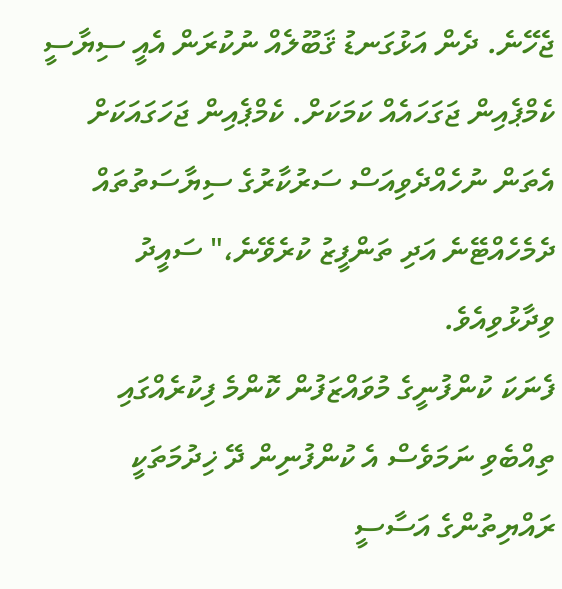ޖެހޭނެ. ދެން އަޅުގަނޑު ޤަބޫލެއް ނުކުރަން އެއީ ސިޔާސީ ކެމްޕެއިން ޖަގަހައެއް ކަމަކަށް. ކެމްޕެއިން ޖަހަގައަކަށް އެތަން ނުހެއްދެވިއަސް ސަރުކާރުގެ ސިޔާސަތުތައް ދެމެހެއްޓޭނެ އަދި ތަންފީޒު ކުރެވޭނެ،" ސައީދު ވިދާޅުވިއެވެ.
ފެނަކަ ކުންފުނީގެ މުވައްޒަފުން ކޮންމެ ފިކުރެއްގައި ތިއްބެވި ނަމަވެސް އެ ކުންފުނިން ދޭ ޚިދުމަތަކީ ރައްޔިތުންގެ އަސާސީ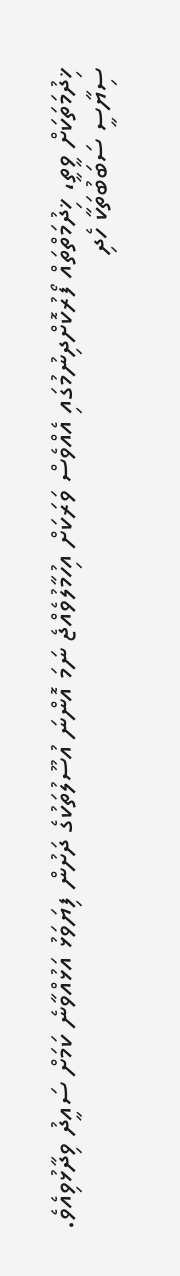ޚިދުމަތަކަށް ވީތީ، ޚިދުމަތްތައް ފޯރުކޮށްދިނުމުގައި އެއްވެސް ވަރަކަށް އިހުމާލުވެއްޖެ ނަމަ އޮންނަ އުސޫލުތަކުގެ ދަށުން ފިޔަވަޅު އަޅުއްވާނެ ކަމަށް ސައީދު ވިދާޅުވިއެވެ.
ސިޔާސީ ސަބަބުތަކާ ހެދި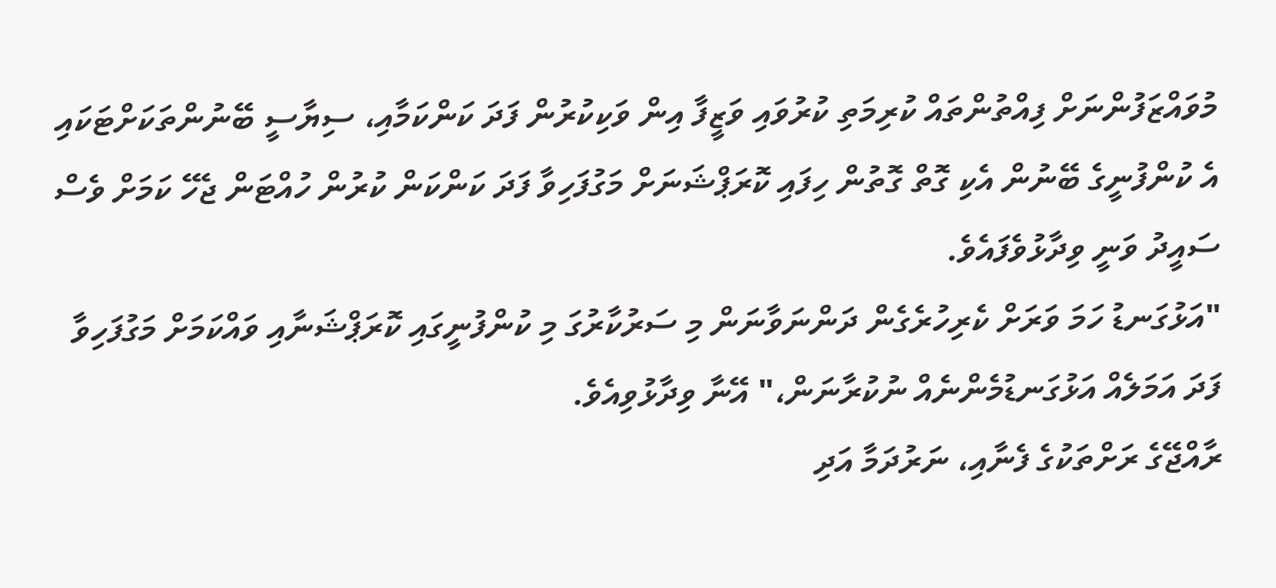މުވައްޒަފުންނަށް ފިއްތުންތައް ކުރިމަތި ކުރުވައި ވަޒީފާ އިން ވަކިކުރުން ފަދަ ކަންކަމާއި، ސިޔާސީ ބޭނުންތަކަށްޓަކައި އެ ކުންފުނީގެ ބޭނުން އެކި ގޮތް ގޮތުން ހިފައި ކޮރަޕްޝަނަށް މަގުފަހިވާ ފަދަ ކަންކަން ކުރުން ހުއްޓަން ޖެހޭ ކަމަށް ވެސް ސައީދު ވަނީ ވިދާޅުވެފައެވެ.
"އަޅުގަނޑު ހަމަ ވަރަށް ކެރިހުރެގެން ދަންނަވާނަން މި ސަރުކާރުގަ މި ކުންފުނީގައި ކޮރަޕްޝަނާއި ވައްކަމަށް މަގުފަހިވާ ފަދަ އަމަލެއް އަޅުގަނޑުމެންނެއް ނުކުރާނަން،" އޭނާ ވިދާޅުވިއެވެ.
ރާއްޖޭގެ ރަށްތަކުގެ ފެނާއި، ނަރުދަމާ އަދި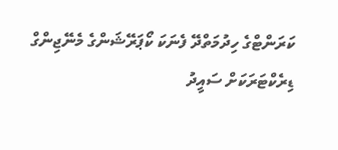ކަރަންޓްގެ ހިދުމަތްދޭ ފެނަކަ ކޯޕަރޭޝަންގެ މެނޭޖިންގް ޑިރެކްޓަރަކަށް ސައީދު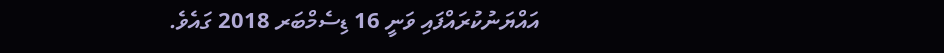އައްޔަނުކުރައްފައި ވަނީ 16 ޑިސެމްބަރ 2018 ގައެވެ.